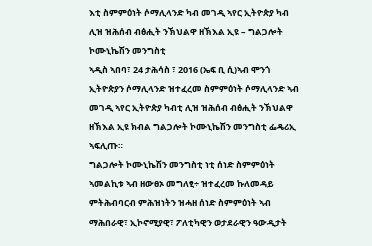እቲ ስምምዕነት ሶማሊላንድ ካብ መገዲ ኣየር ኢትዮጵያ ካብ ሊዝ ዝሕሰብ ብፅሒት ንኽህልዋ ዘኽእል ኢዩ – ግልጋሎት ኮሙኒኬሽን መንግስቲ
ኣዲስ ኣበባ፣ 24 ታሕሳስ ፣ 2016 (ኤፍ ቢ ሲ)ኣብ ሞንጎ ኢትዮጵያን ሶማሊላንድ ዝተፈረመ ስምምዕነት ሶማሊላንድ ኣብ መገዲ ኣየር ኢትዮጵያ ካብቲ ሊዝ ዝሕሰብ ብፅሒት ንኽህልዋ ዘኽእል ኢዩ ክብል ግልጋሎት ኮሙኒኬሽን መንግስቲ ፌዴሪኢ ኣፍሊጡ።
ግልጋሎት ኮሙኒኬሽን መንግስቲ ነቲ ሰነድ ስምምዕነት ኣመልኪቱ ኣብ ዘውፀኦ መግለፂ÷ ዝተፈረመ ኩለመዳይ ምትሕብባርብ ምሕዝነትን ዝሓዘ ሰነድ ስምምዕነት ኣብ ማሕበራዊ፣ ኢኮኖሚያዊ፣ ፖለቲካዊን ወታደራዊን ዓውዲታት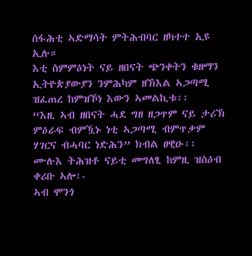ሰፋሕቲ ኣድማሳት ምትሕብባር ዘካተተ ኢዩ ኢሉ።
እቲ ስምምዕነት ናይ ዘበናት ጭንቀትን ቁዘማን ኢትዮጵያውያን ንምሕካም ዘኽእል ኣጋጣሚ ዝፈጠረ ከምዝኾነ እውን ኣመልኪቱ፡፡
“እዚ ኣብ ዘበናት ሓደ ግዘ ዘጋጥም ናይ ታሪኽ ምዕራፍ ብምዃኑ ነቲ ኣጋጣሚ ብምጥቃም ሃገርና ብሓባር ነድሕን” ክብል ፀዊዑ፡፡
ሙሉእ ትሕዝቶ ናይቲ መግለፂ ከምዚ ዝስዕብ ቀሪቡ ኣሎ፡-
ኣብ ሞንጎ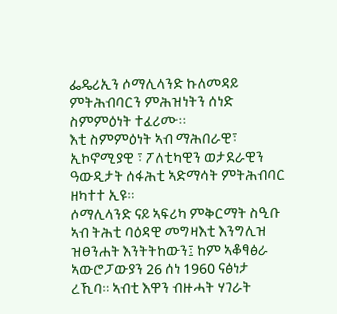ፌዴሪኢን ሶማሊላንድ ኩለመዳይ ምትሕብባርን ምሕዝነትን ሰነድ ስምምዕነት ተፈሪሙ፡፡
እቲ ስምምዕነት ኣብ ማሕበራዊ፣ ኢኮኖሚያዊ ፣ ፖለቲካዊን ወታደራዊን ዓውዲታት ሰፋሕቲ ኣድማሳት ምትሕብባር ዘካተተ ኢዩ።
ሶማሊላንድ ናይ ኣፍሪካ ምቅርማት ስዒቡ ኣብ ትሕቲ ባዕዳዊ መግዛእቲ እንግሊዝ ዝፀንሐት እንትትከውን፤ ከም ኣቆፃፅራ ኣውሮፓውያን 26 ሰነ 1960 ናፅነታ ረኺባ። ኣብቲ እዋን ብዙሓት ሃገራት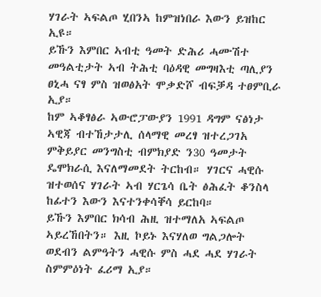ሃገራት ኣፍልጦ ሂበንኣ ከምዝነበራ እውን ይዝከር ኢዩ።
ይኹን እምበር ኣብቲ ዓመት ድሕሪ ሓሙሽተ መዓልቲታት ኣብ ትሕቲ ባዕዳዊ መግዛእቲ ጣሊያን ፀኒሓ ናፃ ምስ ዝወፅአት ሞቃድሾ ብፍቓዳ ተፀምቢራ ኢያ።
ከም ኣቆፃፅራ ኣውሮፓውያን 1991 ዳግም ናፅነታ ኣዊጃ ብተኸታታሊ ሰላማዊ መረፃ ዝተረጋገአ ምቅይያር መንግስቲ ብምክያድ ን30 ዓመታት ዴሞክራሲ እናለማመደት ትርከብ። ሃገርና ሓዊሱ ዝተወሰና ሃገራት ኣብ ሃርጌሳ ቤት ፅሕፈት ቆንስላ ከፊተን እውን እናተንቀሳቐሳ ይርከባ።
ይኹን እምበር ክሳብ ሕዚ ዝተማለአ ኣፍልጦ ኣይረኸበትን። እዚ ኮይኑ እናሃለወ ግልጋሎት ወደብን ልምዓትን ሓዊሱ ምስ ሓደ ሓደ ሃገራት ስምምዕነት ፈሪማ ኢያ።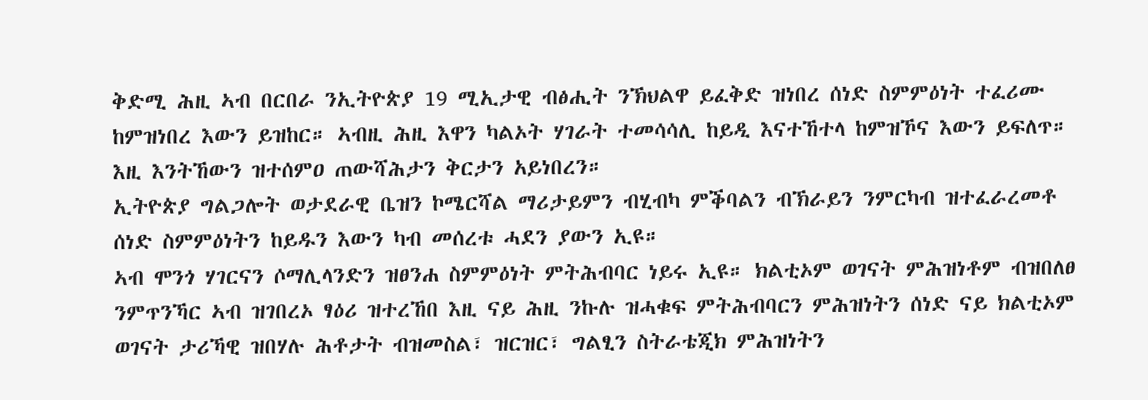ቅድሚ ሕዚ ኣብ በርበራ ንኢትዮጵያ 19 ሚኢታዊ ብፅሒት ንኽህልዋ ይፈቅድ ዝነበረ ሰነድ ስምምዕነት ተፈሪሙ ከምዝነበረ እውን ይዝከር። ኣብዚ ሕዚ እዋን ካልኦት ሃገራት ተመሳሳሊ ከይዲ እናተኸተላ ከምዝኾና እውን ይፍለጥ። እዚ እንትኸውን ዝተሰምዐ ጠውሻሕታን ቅርታን አይነበረን።
ኢትዮጵያ ግልጋሎት ወታደራዊ ቤዝን ኮሜርሻል ማሪታይምን ብሂብካ ምቕባልን ብኽራይን ንምርካብ ዝተፈራረመቶ ሰነድ ስምምዕነትን ከይዱን እውን ካብ መሰረቱ ሓደን ያውን ኢዩ።
ኣብ ሞንጎ ሃገርናን ሶማሊላንድን ዝፀንሐ ስምምዕነት ምትሕብባር ነይሩ ኢዩ። ክልቲኦም ወገናት ምሕዝነቶም ብዝበለፀ ንምጥንኻር ኣብ ዝገበረኦ ፃዕሪ ዝተረኸበ እዚ ናይ ሕዚ ንኩሉ ዝሓቁፍ ምትሕብባርን ምሕዝነትን ሰነድ ናይ ክልቲኦም ወገናት ታሪኻዊ ዝበሃሉ ሕቶታት ብዝመስል፣ ዝርዝር፣ ግልፂን ስትራቴጂክ ምሕዝነትን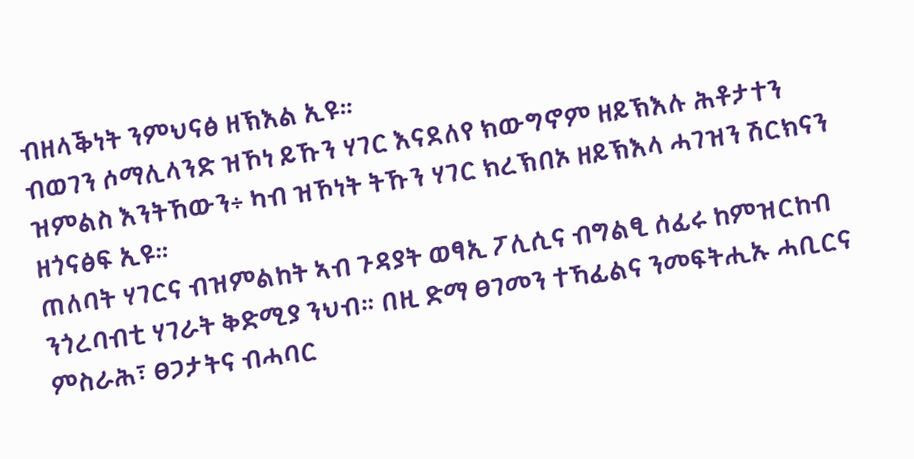ብዘላቕነት ንምህናፅ ዘኽእል ኢዩ።
ብወገን ሶማሊላንድ ዝኾነ ይኹን ሃገር እናደለየ ክውግኖም ዘይኽእሉ ሕቶታተን ዝምልስ እንትኸውን÷ ካብ ዝኾነት ትኹን ሃገር ክረኽበኦ ዘይኽእላ ሓገዝን ሽርክናን ዘጎናፅፍ ኢዩ።
ጠለባት ሃገርና ብዝምልከት ኣብ ጉዳያት ወፃኢ ፖሊሲና ብግልፂ ሰፊሩ ከምዝርከብ ንጎረባብቲ ሃገራት ቅድሚያ ንህብ። በዚ ድማ ፀገመን ተኻፊልና ንመፍትሒኡ ሓቢርና ምስራሕ፣ ፀጋታትና ብሓባር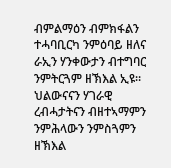ብምልማዕን ብምክፋልን ተሓባቢርካ ንምዕባይ ዘለና ራኢን ሃንቀውታን ብተግባር ንምትርጓም ዘኽእል ኢዩ። ህልውናናን ሃገራዊ ረብሓታትናን ብዘተኣማምን ንምሕላውን ንምስጓምን ዘኽእል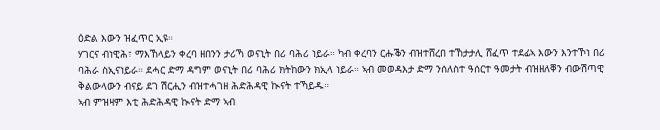ዕድል እውን ዝፈጥር ኢዩ።
ሃገርና ብነዊሕ፣ ማእኸላይን ቀረባ ዘበንን ታሪኻ ወናኒት በሪ ባሕሪ ነይራ። ካብ ቀረባን ርሑቕን ብዝተሸረበ ተኸታታሊ ሸፈጥ ተደፊኣ እውን እንተኾነ በሪ ባሕራ ስኢናነይራ። ደሓር ድማ ዳግም ወናኒት በሪ ባሕሪ ክትከውን ክኢላ ነይራ። ኣብ መወዳእታ ድማ ንሰለስተ ዓሰርተ ዓመታት ብዝዘለቐን ብውሽጣዊ ቅልውላውን ብናይ ደገ ሽርሒን ብዝተሓገዘ ሕድሕዳዊ ኲናት ተኻይዱ።
ኣብ ምዝዛም እቲ ሕድሕዳዊ ኲናት ድማ ኣብ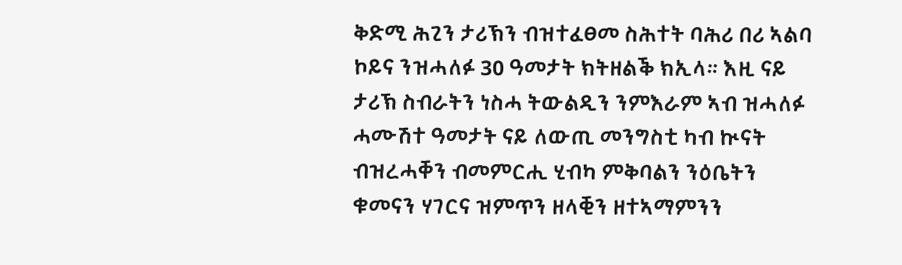ቅድሚ ሕጊን ታሪኽን ብዝተፈፀመ ስሕተት ባሕሪ በሪ ኣልባ ኮይና ንዝሓለፉ 30 ዓመታት ክትዘልቕ ክኢላ። እዚ ናይ ታሪኽ ስብራትን ነስሓ ትውልዲን ንምእራም ኣብ ዝሓለፉ ሓሙሽተ ዓመታት ናይ ለውጢ መንግስቲ ካብ ኲናት ብዝረሓቐን ብመምርሒ ሂብካ ምቅባልን ንዕቤትን ቁመናን ሃገርና ዝምጥን ዘላቒን ዘተኣማምንን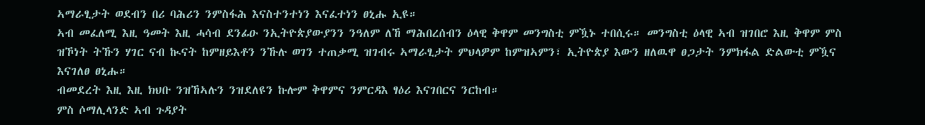ኣማራፂታት ወደብን በሪ ባሕሪን ንምስፋሕ እናስተንተነን እናፈተነን ፀኒሑ ኢዩ።
ኣብ መፈለሚ እዚ ዓመት እዚ ሓሳብ ደንፊዑ ንኢትዮጵያውያንን ንዓለም ለኸ ማሕበረሰብን ዕላዊ ቅዋም መንግስቲ ምዃኑ ተበሲሩ። መንግስቲ ዕላዊ ኣብ ዝገበሮ እዚ ቅዋም ምስ ዝኾነት ትኹን ሃገር ናብ ኲናት ከምዘይእቶን ንኹሉ ወገን ተጠቃሚ ዝገብሩ ኣማራፂታት ምህላዎም ከምዝኣምን፣ ኢትዮጵያ እውን ዘለዉዋ ፀጋታት ንምክፋል ድልውቲ ምዃና እናገለፀ ፀኒሑ።
ብመደረት እዚ እዚ ክህቡ ንዝኸኣሉን ንዝደለዩን ኩሎም ቅዋምና ንምርዳእ ፃዕሪ እናገበርና ንርከብ።
ምስ ሶማሊላንድ ኣብ ጉዳያት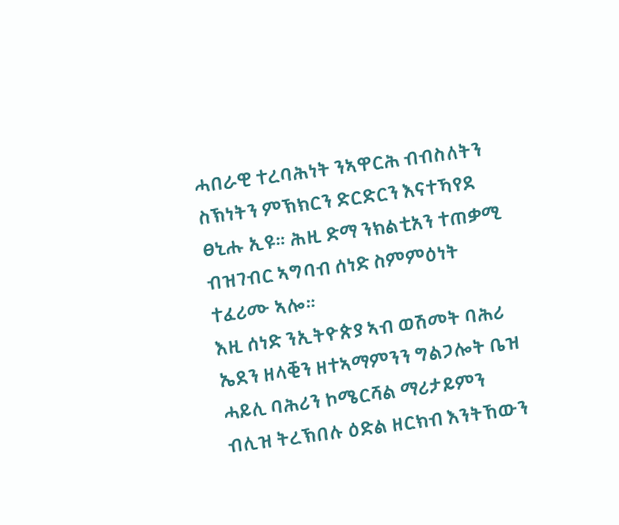ሓበራዊ ተረባሕነት ንኣዋርሕ ብብስለትን ስኽነትን ምኽክርን ድርድርን እናተኻየደ ፀኒሑ ኢዩ። ሕዚ ድማ ንክልቲአን ተጠቃሚ ብዝገብር ኣግባብ ሰነድ ስምምዕነት ተፈሪሙ ኣሎ።
እዚ ሰነድ ንኢትዮጵያ ኣብ ወሽመት ባሕሪ ኤደን ዘላቒን ዘተኣማምንን ግልጋሎት ቤዝ ሓይሊ ባሕሪን ኮሜርሻል ማሪታይምን ብሊዝ ትረኽበሉ ዕድል ዘርክብ እንትኸውን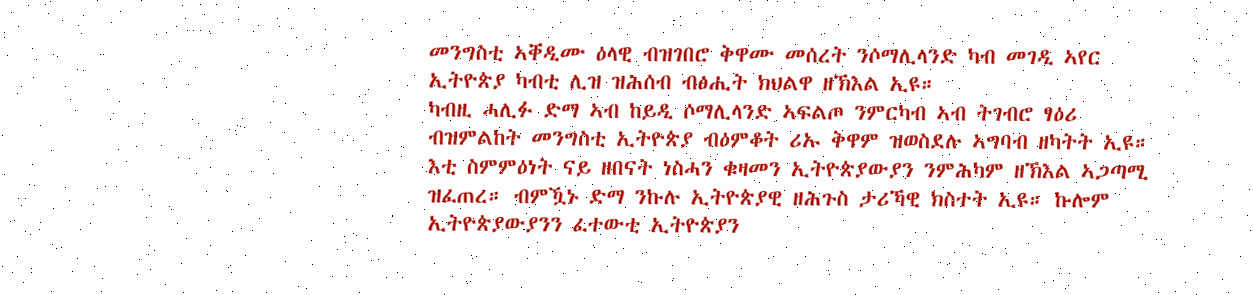መንግስቲ ኣቐዲሙ ዕላዊ ብዝገበሮ ቅዋሙ መሰረት ንሶማሊላንድ ካብ መገዲ ኣየር ኢትዮጵያ ካብቲ ሊዝ ዝሕሰብ ብፅሒት ክህልዋ ዘኽእል ኢዩ።
ካብዚ ሓሊፉ ድማ ኣብ ከይዲ ሶማሊላንድ ኣፍልጦ ንምርካብ ኣብ ትገብሮ ፃዕሪ ብዝምልከት መንግስቲ ኢትዮጵያ ብዕምቆት ሪኡ ቅዋም ዝወስደሉ ኣግባብ ዘካትት ኢዩ።
እቲ ስምምዕነት ናይ ዘበናት ነስሓን ቁዛመን ኢትዮጵያውያን ንምሕካም ዘኽእል ኣጋጣሚ ዝፈጠረ። ብምዃኑ ድማ ንኩሉ ኢትዮጵያዊ ዘሕጉስ ታሪኻዊ ክስተት ኢዩ። ኩሎም ኢትዮጵያውያንን ፈተውቲ ኢትዮጵያን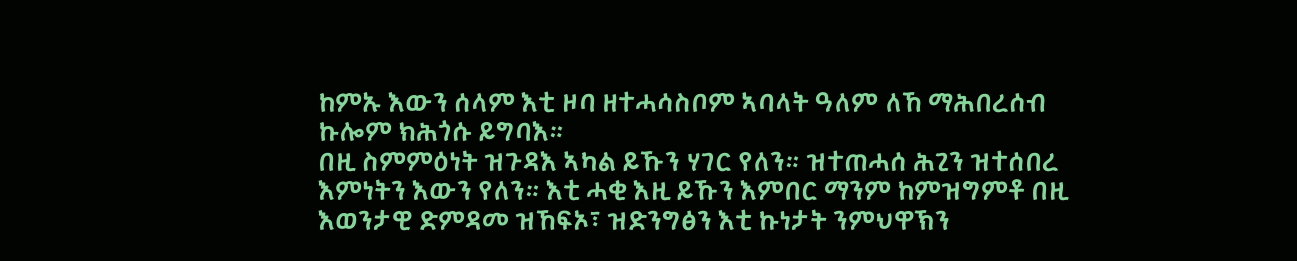ከምኡ እውን ሰላም እቲ ዞባ ዘተሓሳስቦም ኣባላት ዓለም ለኸ ማሕበረሰብ ኩሎም ክሕጎሱ ይግባእ።
በዚ ስምምዕነት ዝጉዳእ ኣካል ይኹን ሃገር የለን። ዝተጠሓሰ ሕጊን ዝተሰበረ እምነትን እውን የለን። እቲ ሓቂ እዚ ይኹን እምበር ማንም ከምዝግምቶ በዚ እወንታዊ ድምዳመ ዝኸፍኦ፣ ዝድንግፅን እቲ ኩነታት ንምህዋኽን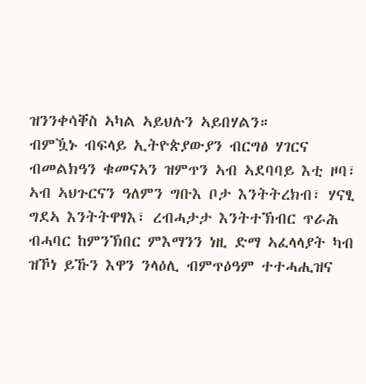ዝንንቀሳቐስ ኣካል ኣይህሉን ኣይበሃልን።
ብምዃኑ ብፍላይ ኢትዮጵያውያን ብርግፅ ሃገርና ብመልክዓን ቁመናኣን ዝምጥን ኣብ ኣደባባይ እቲ ዞባ፣ ኣብ ኣህጉርናን ዓለምን ግቡእ ቦታ እንትትረክብ፣ ሃናፂ ግደኣ እንትትዋፃእ፣ ረብሓታታ እንትተኽብር ጥራሕ ብሓባር ከምንኽበር ምእማንን ነዚ ድማ ኣፈላላያት ካብ ዝኾነ ይኹን እዋን ንላዕሊ ብምጥዕዓም ተተሓሒዝና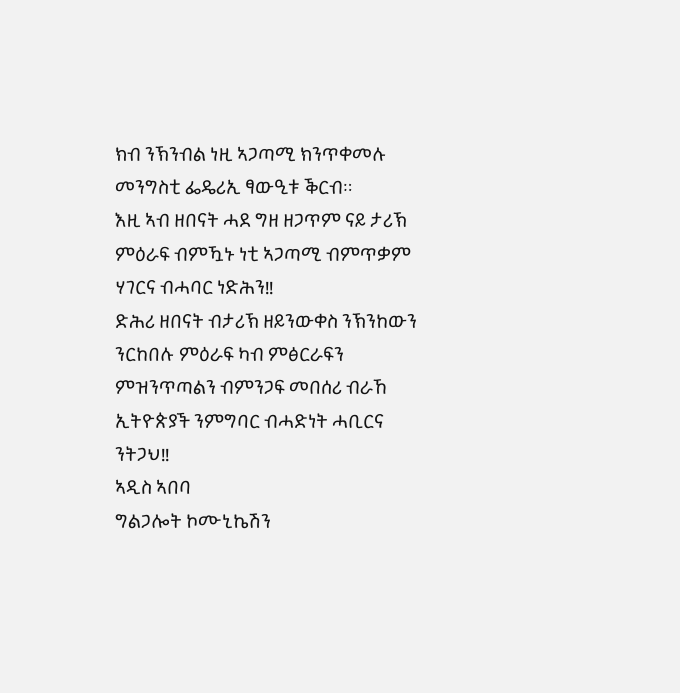ክብ ንኽንብል ነዚ ኣጋጣሚ ክንጥቀመሉ መንግስቲ ፌዴሪኢ ፃውዒቱ ቕርብ።
እዚ ኣብ ዘበናት ሓደ ግዘ ዘጋጥም ናይ ታሪኽ ምዕራፍ ብምዃኑ ነቲ ኣጋጣሚ ብምጥቃም ሃገርና ብሓባር ነድሕን!!
ድሕሪ ዘበናት ብታሪኽ ዘይንውቀስ ንኽንከውን ንርከበሉ ምዕራፍ ካብ ምፅርራፍን ምዝንጥጣልን ብምንጋፍ መበሰሪ ብራኸ ኢትዮጵያች ንምግባር ብሓድነት ሓቢርና ንትጋህ!!
ኣዲስ ኣበባ
ግልጋሎት ኮሙኒኬሽን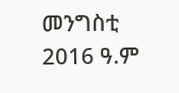መንግስቲ
2016 ዓ.ም